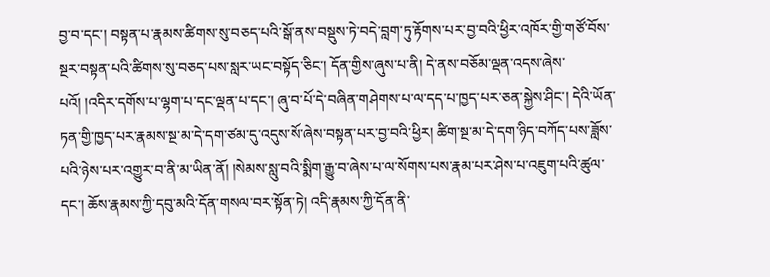བྱ་བ་དང་། བསྟན་པ་རྣམས་ཚིགས་སུ་བཅད་པའི་སྒོ་ནས་བསྡུས་ཏེ་བདེ་བླག་ཏུ་རྟོགས་པར་བྱ་བའི་ཕྱིར་འཁོར་གྱི་གཙོ་བོས་སྔར་བསྟན་པའི་ཚིགས་སུ་བཅད་པས་སླར་ཡང་བསྟོད་ཅིང་། དོན་གྱིས་ཞུས་པ་ནི། དེ་ནས་བཅོམ་ལྡན་འདས་ཞེས་པའོ། །འདིར་དགོས་པ་ལྷག་པ་དང་ལྡན་པ་དང་། ཞུ་བ་པོ་དེ་བཞིན་གཤེགས་པ་ལ་དད་པ་ཁྱད་པར་ཅན་སྐྱེས་ཤིང་། དེའི་ཡོན་ཏན་གྱི་ཁྱད་པར་རྣམས་སྔ་མ་དེ་དག་ཙམ་དུ་འདུས་སོ་ཞེས་བསྟན་པར་བྱ་བའི་ཕྱིར། ཚིག་སྔ་མ་དེ་དག་ཉིད་བཀོད་པས་ཟློས་པའི་ཉེས་པར་འགྱུར་བ་ནི་མ་ཡིན་ནོ། །སེམས་སླུ་བའི་སྨིག་རྒྱུ་བ་ཞེས་པ་ལ་སོགས་པས་རྣམ་པར་ཤེས་པ་འཇུག་པའི་ཚུལ་དང་། ཆོས་རྣམས་ཀྱི་དབུ་མའི་དོན་གསལ་བར་སྟོན་ཏེ། འདི་རྣམས་ཀྱི་དོན་ནི་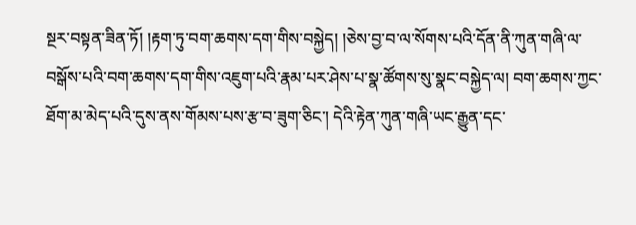སྔར་བསྟན་ཟིན་ཏོ། །རྟག་ཏུ་བག་ཆགས་དག་གིས་བསྐྱེད། །ཅེས་བྱ་བ་ལ་སོགས་པའི་དོན་ནི་ཀུན་གཞི་ལ་བསྒོས་པའི་བག་ཆགས་དག་གིས་འཇུག་པའི་རྣམ་པར་ཤེས་པ་སྣ་ཚོགས་སུ་སྣང་བསྐྱེད་ལ། བག་ཆགས་ཀྱང་ཐོག་མ་མེད་པའི་དུས་ནས་གོམས་པས་རྩ་བ་ཟུག་ཅིང་། དེའི་རྟེན་ཀུན་གཞི་ཡང་རྒྱུན་དང་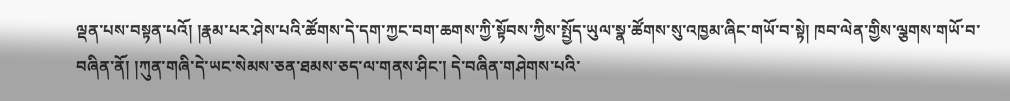ལྡན་པས་བསྟན་པའོ། །རྣམ་པར་ཤེས་པའི་ཚོགས་དེ་དག་ཀྱང་བག་ཆགས་ཀྱི་སྟོབས་ཀྱིས་སྤྱོད་ཡུལ་སྣ་ཚོགས་སུ་འཁྱམ་ཞིང་གཡོ་བ་སྟེ། ཁབ་ལེན་གྱིས་ལྕགས་གཡོ་བ་བཞིན་ནོ། །ཀུན་གཞི་དེ་ཡང་སེམས་ཅན་ཐམས་ཅད་ལ་གནས་ཤིང་། དེ་བཞིན་གཤེགས་པའི་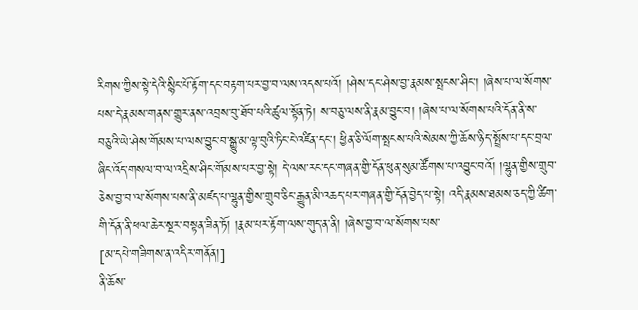རིགས་ཀྱིས་སྟེ་དེའི་སྙིང་པོ་རྟོག་དང་བརྟག་པར་བྱ་བ་ལས་འདས་པའོ། །ཤེས་དང་ཤེས་བྱ་རྣམས་སྤངས་ཤིང་། །ཞེས་པ་ལ་སོགས་པས་དེ་རྣམས་གནས་གྱུར་ནས་འབྲས་བུ་ཐོབ་པའི་ཚུལ་སྟོན་ཏེ། ས་བཅུ་ལས་ནི་རྣམ་བྱུང་བ། །ཞེས་པ་ལ་སོགས་པའི་དོན་ནི་ས་བཅུའི་ཡེ་ཤེས་གོམས་པ་ལས་བྱུང་བ་སྒྱུ་མ་ལྟ་བུའི་ཏིང་ངེ་འཛིན་དང་། ཕྱིན་ཅི་ལོག་སྤངས་པའི་སེམས་ཀྱི་ཆོས་ཉིད་སྤྲོས་པ་དང་བྲལ་ཞིང་འོད་གསལ་བ་ལ་འདྲིས་ཤིང་གོམས་པར་བྱ་སྟེ། དེ་ལས་རང་དང་གཞན་གྱི་དོན་ཕུན་སུམ་ཚོགས་པ་འབྱུང་བའོ། །ལྷུན་གྱིས་གྲུབ་ཅེས་བྱ་བ་ལ་སོགས་པས་ནི་མཛད་པ་ལྷུན་གྱིས་གྲུབ་ཅིང་རྒྱུན་མི་འཆད་པར་གཞན་གྱི་དོན་བྱེད་པ་སྟེ། འདི་རྣམས་ཐམས་ཅད་ཀྱི་ཚིག་གི་དོན་ནི་ཕལ་ཆེར་སྔར་བསྟན་ཟིན་ཏོ། །རྣམ་པར་རྟོག་ལས་གུད་ན་ནི། །ཞེས་བྱ་བ་ལ་སོགས་པས་
[མ་དཔེ་གཟིགས་ན་འདིར་གནོན།]
ནི་ཆོས་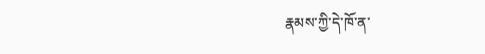རྣམས་ཀྱི་དེ་ཁོ་ན་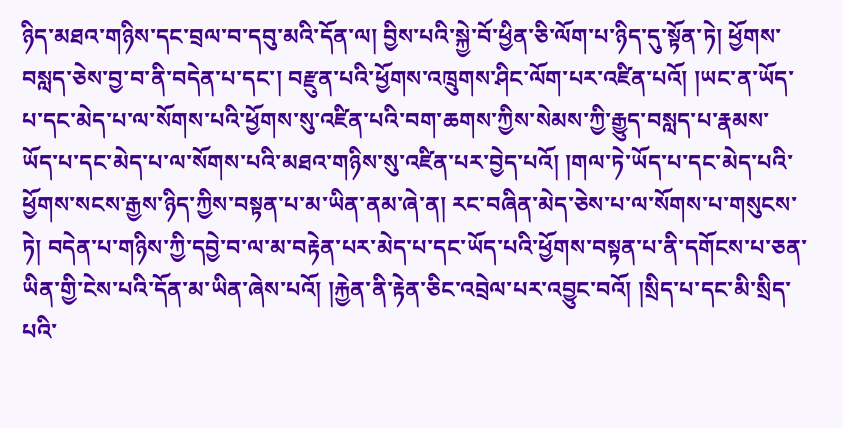ཉིད་མཐའ་གཉིས་དང་བྲལ་བ་དབུ་མའི་དོན་ལ། བྱིས་པའི་སྐྱེ་བོ་ཕྱིན་ཅི་ལོག་པ་ཉིད་དུ་སྟོན་ཏེ། ཕྱོགས་བསླད་ཅེས་བྱ་བ་ནི་བདེན་པ་དང་། བརྫུན་པའི་ཕྱོགས་འཁྲུགས་ཤིང་ལོག་པར་འཛིན་པའོ། །ཡང་ན་ཡོད་པ་དང་མེད་པ་ལ་སོགས་པའི་ཕྱོགས་སུ་འཛིན་པའི་བག་ཆགས་ཀྱིས་སེམས་ཀྱི་རྒྱུད་བསླད་པ་རྣམས་ཡོད་པ་དང་མེད་པ་ལ་སོགས་པའི་མཐའ་གཉིས་སུ་འཛིན་པར་བྱེད་པའོ། །གལ་ཏེ་ཡོད་པ་དང་མེད་པའི་ཕྱོགས་སངས་རྒྱས་ཉིད་ཀྱིས་བསྟན་པ་མ་ཡིན་ནམ་ཞེ་ན། རང་བཞིན་མེད་ཅེས་པ་ལ་སོགས་པ་གསུངས་ཏེ། བདེན་པ་གཉིས་ཀྱི་དབྱེ་བ་ལ་མ་བརྟེན་པར་མེད་པ་དང་ཡོད་པའི་ཕྱོགས་བསྟན་པ་ནི་དགོངས་པ་ཅན་ཡིན་གྱི་ངེས་པའི་དོན་མ་ཡིན་ཞེས་པའོ། །རྐྱེན་ནི་རྟེན་ཅིང་འབྲེལ་པར་འབྱུང་བའོ། །སྲིད་པ་དང་མི་སྲིད་པའི་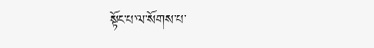སྟོང་པ་ལ་སོགས་པ་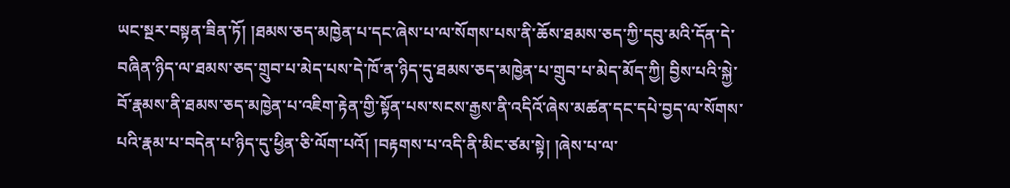ཡང་སྔར་བསྟན་ཟིན་ཏོ། །ཐམས་ཅད་མཁྱེན་པ་དང་ཞེས་པ་ལ་སོགས་པས་ནི་ཆོས་ཐམས་ཅད་ཀྱི་དབུ་མའི་དོན་དེ་བཞིན་ཉིད་ལ་ཐམས་ཅད་གྲུབ་པ་མེད་པས་དེ་ཁོ་ན་ཉིད་དུ་ཐམས་ཅད་མཁྱེན་པ་གྲུབ་པ་མེད་མོད་ཀྱི། བྱིས་པའི་སྐྱེ་བོ་རྣམས་ནི་ཐམས་ཅད་མཁྱེན་པ་འཇིག་རྟེན་གྱི་སྟོན་པས་སངས་རྒྱས་ནི་འདིའོ་ཞེས་མཚན་དང་དཔེ་བྱད་ལ་སོགས་པའི་རྣམ་པ་བདེན་པ་ཉིད་དུ་ཕྱིན་ཅི་ལོག་པའོ། །བརྟགས་པ་འདི་ནི་མིང་ཙམ་སྟེ། །ཞེས་པ་ལ་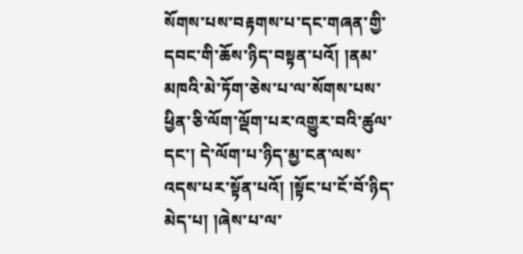སོགས་པས་བརྟགས་པ་དང་གཞན་གྱི་དབང་གི་ཆོས་ཉིད་བསྟན་པའོ། །ནམ་མཁའི་མེ་ཏོག་ཅེས་པ་ལ་སོགས་པས་ཕྱིན་ཅི་ལོག་ལྡོག་པར་འགྱུར་བའི་ཚུལ་དང་། དེ་ལོག་པ་ཉིད་མྱ་ངན་ལས་འདས་པར་སྟོན་པའོ། །སྟོང་པ་ངོ་བོ་ཉིད་མེད་པ། །ཞེས་པ་ལ་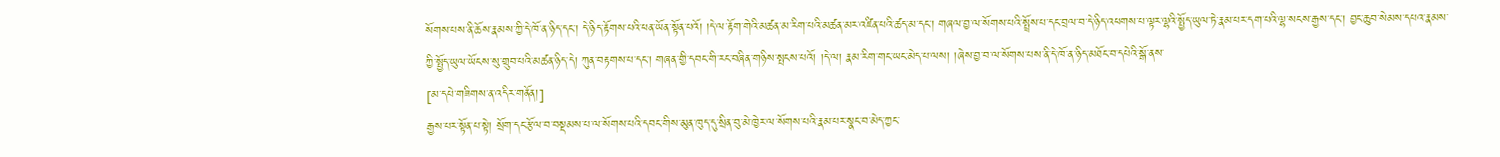སོགས་པས་ནི་ཆོས་རྣམས་ཀྱི་དེ་ཁོ་ན་ཉིད་དང་། དེ་ཉིད་རྟོགས་པའི་ཕན་ཡོན་སྟོན་པའོ། །དེ་ལ་རྟོག་གེའི་མཚན་མ་རིག་པའི་མཚན་མར་འཛིན་པའི་ཚད་མ་དང་། གཞལ་བྱ་ལ་སོགས་པའི་སྤྲོས་པ་དང་བྲལ་བ་དེ་ཉིད་འཕགས་པ་ལྟར་ལྷའི་སྤྱོད་ཡུལ་ཏེ་རྣམ་པར་དག་པའི་ལྷ་སངས་རྒྱས་དང་། བྱང་ཆུབ་སེམས་དཔའ་རྣམས་ཀྱི་སྤྱོད་ཡུལ་ཡོངས་སུ་གྲུབ་པའི་མཚན་ཉིད་དེ། ཀུན་བརྟགས་པ་དང་། གཞན་གྱི་དབང་གི་རང་བཞིན་གཉིས་སྤངས་པའོ། །དེ་ལ། རྣམ་རིག་གང་ཡང་མེད་པ་ལས། །ཞེས་བྱ་བ་ལ་སོགས་པས་ནི་དེ་ཁོ་ན་ཉིད་མཐོང་བ་དཔེའི་སྒོ་ནས་
[མ་དཔེ་གཟིགས་ན་འདིར་གནོན།]
རྒྱས་པར་སྟོན་པ་སྟེ། སྲོག་དང་རྩོལ་བ་བསྡམས་པ་ལ་སོགས་པའི་དབང་གིས་མུན་ཁུད་དུ་སྲིན་བུ་མེ་ཁྱེར་ལ་སོགས་པའི་རྣམ་པར་སྣང་བ་མེད་ཀྱང་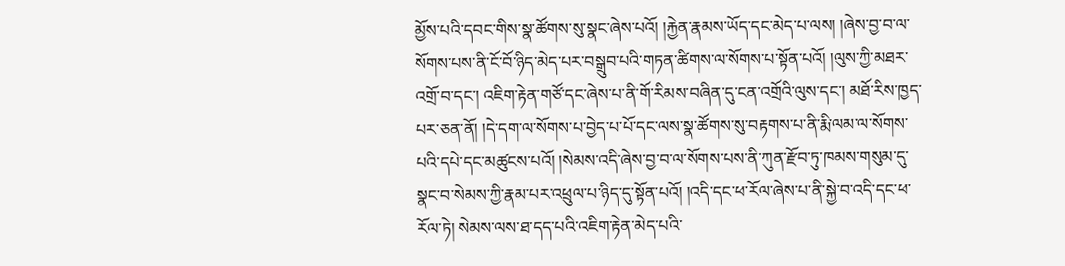མྱོས་པའི་དབང་གིས་སྣ་ཚོགས་སུ་སྣང་ཞེས་པའོ། །རྐྱེན་རྣམས་ཡོད་དང་མེད་པ་ལས། །ཞེས་བྱ་བ་ལ་སོགས་པས་ནི་ངོ་བོ་ཉིད་མེད་པར་བསྒྲུབ་པའི་གཏན་ཚིགས་ལ་སོགས་པ་སྟོན་པའོ། །ལུས་ཀྱི་མཐར་འགྲོ་བ་དང་། འཇིག་རྟེན་གཙོ་དང་ཞེས་པ་ནི་གོ་རིམས་བཞིན་དུ་ངན་འགྲོའི་ལུས་དང་། མཐོ་རིས་ཁྱད་པར་ཅན་ནོ། །དེ་དག་ལ་སོགས་པ་བྱེད་པ་པོ་དང་ལས་སྣ་ཚོགས་སུ་བརྟགས་པ་ནི་རྨི་ལམ་ལ་སོགས་པའི་དཔེ་དང་མཚུངས་པའོ། །སེམས་འདི་ཞེས་བྱ་བ་ལ་སོགས་པས་ནི་ཀུན་རྫོབ་ཏུ་ཁམས་གསུམ་དུ་སྣང་བ་སེམས་ཀྱི་རྣམ་པར་འཕྲུལ་པ་ཉིད་དུ་སྟོན་པའོ། །འདི་དང་ཕ་རོལ་ཞེས་པ་ནི་སྐྱེ་བ་འདི་དང་ཕ་རོལ་ཏེ། སེམས་ལས་ཐ་དད་པའི་འཇིག་རྟེན་མེད་པའི་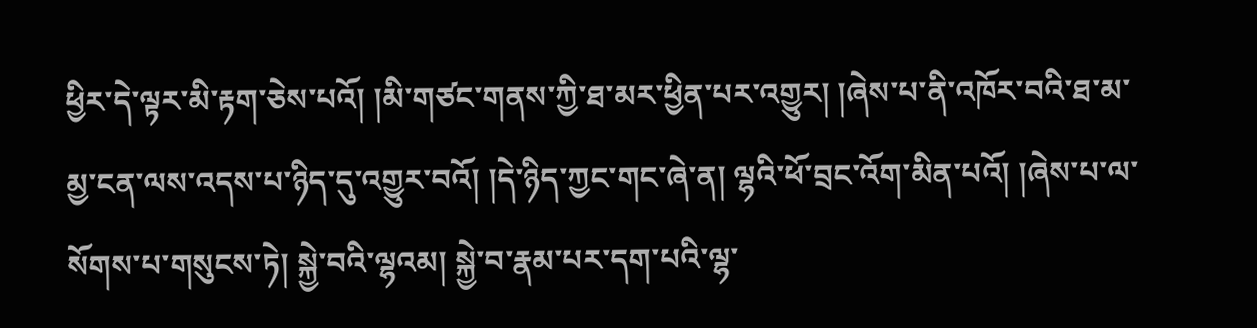ཕྱིར་དེ་ལྟར་མི་རྟག་ཅེས་པའོ། །མི་གཙང་གནས་ཀྱི་ཐ་མར་ཕྱིན་པར་འགྱུར། །ཞེས་པ་ནི་འཁོར་བའི་ཐ་མ་མྱ་ངན་ལས་འདས་པ་ཉིད་དུ་འགྱུར་བའོ། །དེ་ཉིད་ཀྱང་གང་ཞེ་ན། ལྷའི་ཕོ་བྲང་འོག་མིན་པའོ། །ཞེས་པ་ལ་སོགས་པ་གསུངས་ཏེ། སྐྱེ་བའི་ལྷའམ། སྐྱེ་བ་རྣམ་པར་དག་པའི་ལྷ་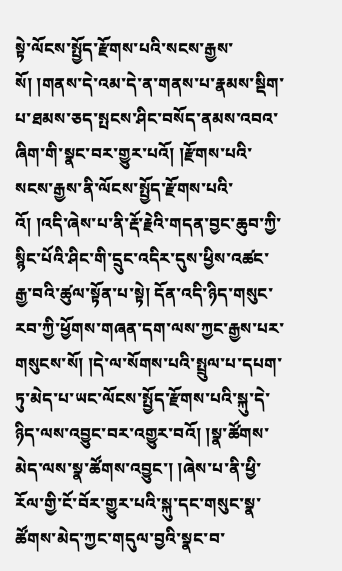སྟེ་ལོངས་སྤྱོད་རྫོགས་པའི་སངས་རྒྱས་སོ། །གནས་དེ་འམ་དེ་ན་གནས་པ་རྣམས་སྡིག་པ་ཐམས་ཅད་སྤངས་ཤིང་བསོད་ནམས་འབའ་ཞིག་གི་སྣང་བར་གྱུར་པའོ། །རྫོགས་པའི་སངས་རྒྱས་ནི་ལོངས་སྤྱོད་རྫོགས་པའི་འོ། །འདི་ཞེས་པ་ནི་རྡོ་རྗེའི་གདན་བྱང་ཆུབ་ཀྱི་སྙིང་པོའི་ཤིང་གི་དྲུང་འདིར་དུས་ཕྱིས་འཚང་རྒྱ་བའི་ཚུལ་སྟོན་པ་སྟེ། དོན་འདི་ཉིད་གསུང་རབ་ཀྱི་ཕྱོགས་གཞན་དག་ལས་ཀྱང་རྒྱས་པར་གསུངས་སོ། །དེ་ལ་སོགས་པའི་སྤྲུལ་པ་དཔག་ཏུ་མེད་པ་ཡང་ལོངས་སྤྱོད་རྫོགས་པའི་སྐུ་དེ་ཉིད་ལས་འབྱུང་བར་འགྱུར་བའོ། །སྣ་ཚོགས་མེད་ལས་སྣ་ཚོགས་འབྱུང་། །ཞེས་པ་ནི་ཕྱི་རོལ་གྱི་ངོ་བོར་གྱུར་པའི་སྐུ་དང་གསུང་སྣ་ཚོགས་མེད་ཀྱང་གདུལ་བྱའི་སྣང་བ་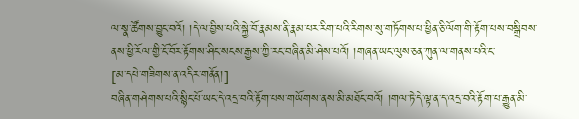ལ་སྣ་ཚོགས་བྱུང་བའོ། །དེ་ལ་བྱིས་པའི་སྐྱེ་བོ་རྣམས་ནི་རྣམ་པར་རིག་པའི་རིགས་སུ་གཏོགས་པ་ཕྱིན་ཅི་ལོག་གི་རྟོག་པས་བསྒྲིབས་ནས་ཕྱི་རོལ་གྱི་ངོ་བོར་རྟོགས་ཤིང་སངས་རྒྱས་ཀྱི་རང་བཞིན་མི་ཤེས་པའོ། །གཞན་ཡང་ལུས་ཅན་ཀུན་ལ་གནས་པའི་ང་
[མ་དཔེ་གཟིགས་ན་འདིར་གནོན།]
བཞིན་གཤེགས་པའི་སྙིང་པོ་ཡང་དེ་འདྲ་བའི་རྟོག་པས་གཡོགས་ནས་མི་མཐོང་བའོ། །གལ་ཏེ་དེ་ལྟ་ན་ད་འདྲ་བའི་རྟོག་པ་རྒྱུན་མི་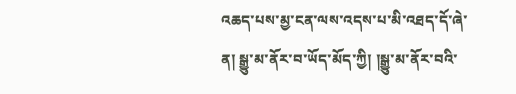འཆད་པས་མྱ་ངན་ལས་འདས་པ་མི་འཐད་དོ་ཞེ་ན། སྒྱུ་མ་ནོར་བ་ཡོད་མོད་ཀྱི། །སྒྱུ་མ་ནོར་བའི་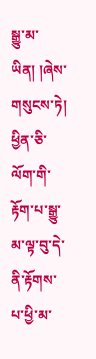སྒྱུ་མ་ཡིན། །ཞེས་གསུངས་ཏེ། ཕྱིན་ཅི་ལོག་གི་རྟོག་པ་སྒྱུ་མ་ལྟ་བུ་དེ་ནི་རྟོགས་པ་ཕྱི་མ་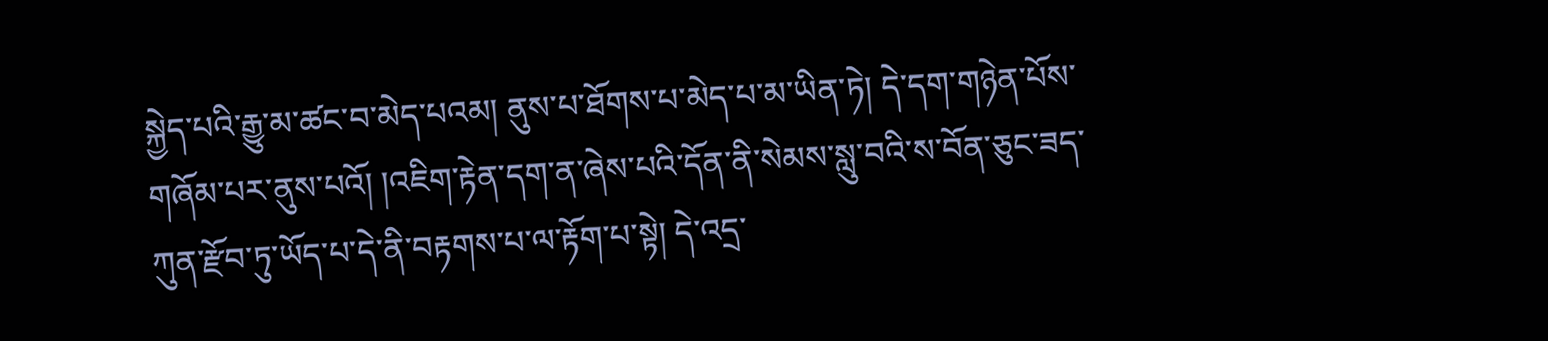སྐྱེད་པའི་རྒྱུ་མ་ཚང་བ་མེད་པའམ། ནུས་པ་ཐོགས་པ་མེད་པ་མ་ཡིན་ཏེ། དེ་དག་གཉེན་པོས་གཞོམ་པར་ནུས་པའོ། །འཇིག་རྟེན་དག་ན་ཞེས་པའི་དོན་ནི་སེམས་སླུ་བའི་ས་བོན་ཅུང་ཟད་ཀུན་རྫོབ་ཏུ་ཡོད་པ་དེ་ནི་བརྟགས་པ་ལ་རྟོག་པ་སྟེ། དེ་འདྲ་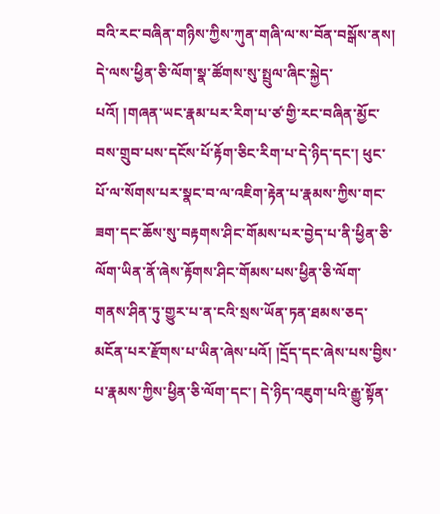བའི་རང་བཞིན་གཉིས་ཀྱིས་ཀུན་གཞི་ལ་ས་བོན་བསྒོས་ནས། དེ་ལས་ཕྱིན་ཅི་ལོག་སྣ་ཚོགས་སུ་སྤྲུལ་ཞིང་སྐྱེད་པའོ། །གཞན་ཡང་རྣམ་པར་རིག་པ་ཙ་གྱི་རང་བཞིན་མྱོང་བས་གྲུབ་པས་དངོས་པོ་རྟོག་ཅིང་རིག་པ་དེ་ཉིད་དང་། ཕུང་པོ་ལ་སོགས་པར་སྣང་བ་ལ་འཇིག་རྟེན་པ་རྣམས་ཀྱིས་གང་ཟག་དང་ཆོས་སུ་བརྟགས་ཤིང་གོམས་པར་བྱེད་པ་ནི་ཕྱིན་ཅི་ལོག་ཡིན་ནོ་ཞེས་རྟོགས་ཤིང་གོམས་པས་ཕྱིན་ཅི་ལོག་གནས་ཤིན་ཏུ་གྱུར་པ་ན་ངའི་སྲས་ཡོན་ཏན་ཐམས་ཅད་མངོན་པར་རྫོགས་པ་ཡིན་ཞེས་པའོ། །དྲོད་དང་ཞེས་པས་བྱིས་པ་རྣམས་ཀྱིས་ཕྱིན་ཅི་ལོག་དང་། དེ་ཉིད་འཇུག་པའི་རྒྱུ་སྟོན་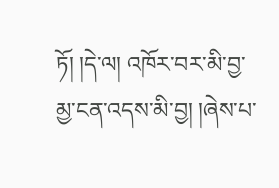ཏོ། །དེ་ལ། འཁོར་བར་མི་བྱ་མྱ་ངན་འདས་མི་བྱ། །ཞེས་པ་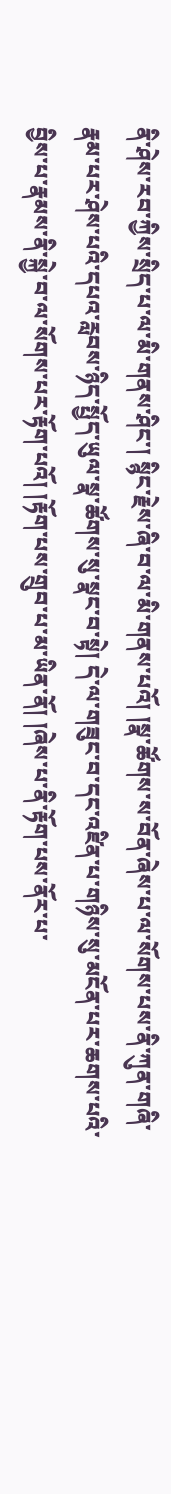ནི་ཤེས་རབ་ཀྱིས་སྲིད་པ་ལ་མི་གནས་ཤིང་། སྙིང་རྗེས་ཞི་བ་ལ་མི་གནས་པའོ། །སྣ་ཚོགས་ས་བོན་ཞེས་པ་ལ་སོགས་པས་ནི་ཀུན་གཞི་རྣམ་པར་ཤེས་པའི་དཔའ་རླབས་ཉིད་སྤྱོད་ཡུལ་སྣ་ཚོགས་སུ་སྣང་བ་སྟེ། དེ་ལ་གཟུང་བ་དང་འཛིན་པ་གཉིས་སུ་མངོན་པར་ཆགས་པའི་བྱིས་པ་རྣམས་ནི་སྐྱེ་བ་ལ་སོགས་པར་རྟོག་པའོ། །རྟོག་པས་གྲུབ་པ་མ་ཡིན་ནོ། །ཞེས་པ་ནི་རྟོག་པས་ནོར་པ་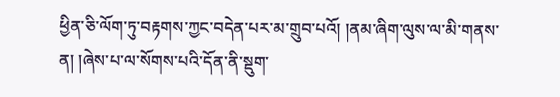ཕྱིན་ཅི་ལོག་ཏུ་བརྟགས་ཀྱང་བདེན་པར་མ་གྲུབ་པའོ། །ནམ་ཞིག་ལུས་ལ་མི་གནས་ན། །ཞེས་པ་ལ་སོགས་པའི་དོན་ནི་སྡུག་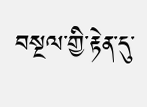བསྔལ་གྱི་རྟེན་དུ་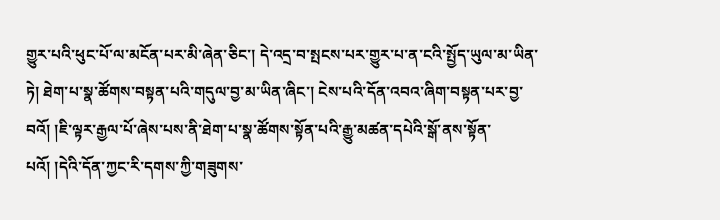གྱུར་པའི་ཕུང་པོ་ལ་མངོན་པར་མི་ཞེན་ཅིང་། དེ་འདྲ་བ་སྤངས་པར་གྱུར་པ་ན་ངའི་སྤྱོད་ཡུལ་མ་ཡིན་ཏེ། ཐེག་པ་སྣ་ཚོགས་བསྟན་པའི་གདུལ་བྱ་མ་ཡིན་ཞིང་། ངེས་པའི་དོན་འབའ་ཞིག་བསྟན་པར་བྱ་བའོ། །ཇི་ལྟར་རྒྱལ་པོ་ཞེས་པས་ནི་ཐེག་པ་སྣ་ཚོགས་སྟོན་པའི་རྒྱུ་མཚན་དཔེའི་སྒོ་ནས་སྟོན་པའོ། །དེའི་དོན་ཀྱང་རི་དགས་ཀྱི་གཟུགས་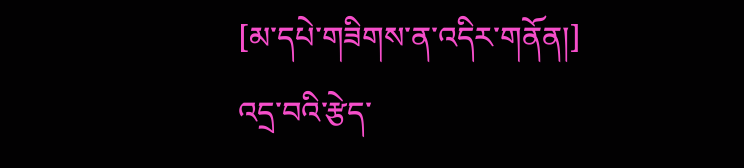[མ་དཔེ་གཟིགས་ན་འདིར་གནོན།]
འདྲ་བའི་རྩེད་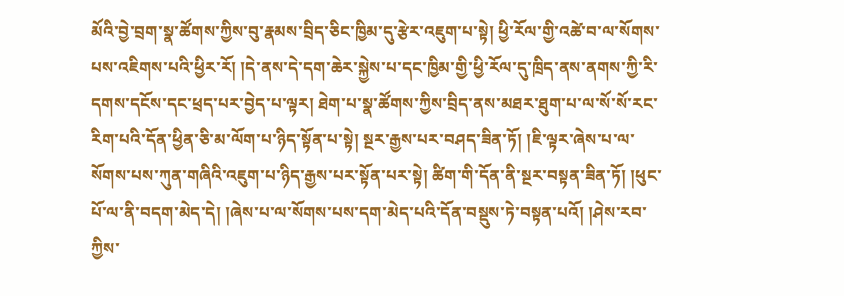མོའི་བྱེ་བྲག་སྣ་ཚོགས་ཀྱིས་བུ་རྣམས་བྲིད་ཅིང་ཁྱིམ་དུ་རྩེར་འཇུག་པ་སྟེ། ཕྱི་རོལ་གྱི་འཚེ་བ་ལ་སོགས་པས་འཇིགས་པའི་ཕྱིར་རོ། །དེ་ནས་དེ་དག་ཆེར་སྐྱེས་པ་དང་ཁྱིམ་གྱི་ཕྱི་རོལ་དུ་ཁྲིད་ནས་ནགས་ཀྱི་རི་དགས་དངོས་དང་ཕྲད་པར་བྱེད་པ་ལྟར། ཐེག་པ་སྣ་ཚོགས་ཀྱིས་བྲིད་ནས་མཐར་ཐུག་པ་ལ་སོ་སོ་རང་རིག་པའི་དོན་ཕྱིན་ཅི་མ་ལོག་པ་ཉིད་སྟོན་པ་སྟེ། སྔར་རྒྱས་པར་བཤད་ཟིན་ཏོ། །ཇི་ལྟར་ཞེས་པ་ལ་སོགས་པས་ཀུན་གཞིའི་འཇུག་པ་ཉིད་རྒྱས་པར་སྟོན་པར་སྟེ། ཚིག་གི་དོན་ནི་སྔར་བསྟན་ཟིན་ཏོ། །ཕུང་པོ་ལ་ནི་བདག་མེད་དེ། །ཞེས་པ་ལ་སོགས་པས་དག་མེད་པའི་དོན་བསྡུས་ཏེ་བསྟན་པའོ། །ཤེས་རབ་ཀྱིས་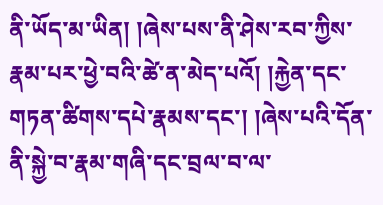ནི་ཡོད་མ་ཡིན། །ཞེས་པས་ནི་ཤེས་རབ་ཀྱིས་རྣམ་པར་ཕྱེ་བའི་ཚེ་ན་མེད་པའོ། །རྐྱེན་དང་གཏན་ཚིགས་དཔེ་རྣམས་དང་། །ཞེས་པའི་དོན་ནི་སྐྱེ་བ་རྣམ་གཞི་དང་བྲལ་བ་ལ་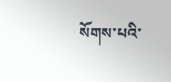སོགས་པའི་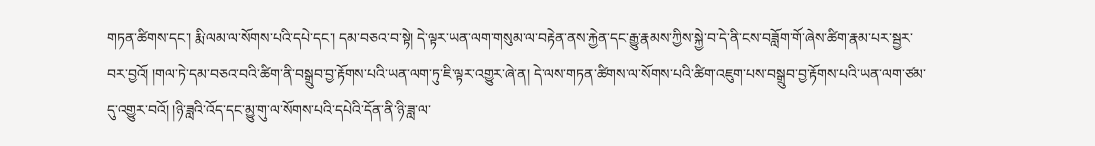གཏན་ཚིགས་དང་། རྨི་ལམ་ལ་སོགས་པའི་དཔེ་དང་། དམ་བཅའ་བ་སྟེ། དེ་ལྟར་ཡན་ལག་གསུམ་ལ་བརྟེན་ནས་རྐྱེན་དང་རྒྱུ་རྣམས་ཀྱིས་སྐྱེ་བ་དེ་ནི་ངས་བཟློག་གོ་ཞེས་ཚིག་རྣམ་པར་སྦྱར་བར་བྱའོ། །གལ་ཏེ་དམ་བཅའ་བའི་ཚིག་ནི་བསྒྲུབ་བྱ་རྟོགས་པའི་ཡན་ལག་ཏུ་ཇི་ལྟར་འགྱུར་ཞེ་ན། དེ་ལས་གཏན་ཚིགས་ལ་སོགས་པའི་ཚིག་འཇུག་པས་བསྒྲུབ་བྱ་རྟོགས་པའི་ཡན་ལག་ཙམ་དུ་འགྱུར་བའོ། །ཉི་ཟླའི་འོད་དང་མྱུ་གུ་ལ་སོགས་པའི་དཔེའི་དོན་ནི་ཉི་ཟླ་ལ་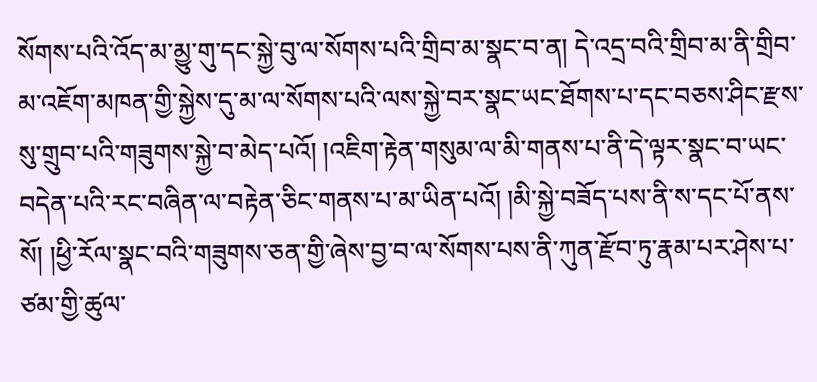སོགས་པའི་འོད་མ་མྱུ་གུ་དང་སྐྱེ་བུ་ལ་སོགས་པའི་གྲིབ་མ་སྣང་བ་ན། དེ་འདྲ་བའི་གྲིབ་མ་ནི་གྲིབ་མ་འཇོག་མཁན་གྱི་སྐྱེས་དུ་མ་ལ་སོགས་པའི་ལས་སྐྱེ་བར་སྣང་ཡང་ཐོགས་པ་དང་བཅས་ཤིང་རྫས་སུ་གྲུབ་པའི་གཟུགས་སྐྱེ་བ་མེད་པའོ། །འཇིག་རྟེན་གསུམ་ལ་མི་གནས་པ་ནི་དེ་ལྟར་སྣང་བ་ཡང་བདེན་པའི་རང་བཞིན་ལ་བརྟེན་ཅིང་གནས་པ་མ་ཡིན་པའོ། །མི་སྐྱེ་བཟོད་པས་ནི་ས་དང་པོ་ནས་སོ། །ཕྱི་རོལ་སྣང་བའི་གཟུགས་ཅན་གྱི་ཞེས་བྱ་བ་ལ་སོགས་པས་ནི་ཀུན་རྫོབ་ཏུ་རྣམ་པར་ཤེས་པ་ཙམ་གྱི་ཚུལ་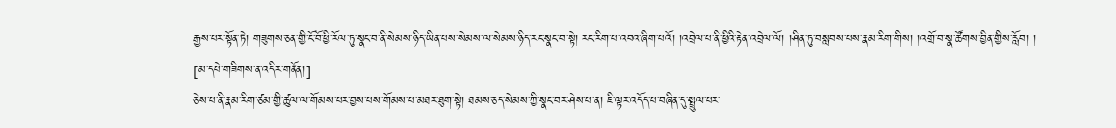རྒྱས་པར་སྟོན་ཏེ། གཟུགས་ཅན་གྱི་ངོ་བོ་ཕྱི་རོལ་ཏུ་སྣང་བ་ནི་སེམས་ཉིད་ཡིན་པས་སེམས་ལ་སེམས་ཉིད་རང་སྣང་བ་སྟེ། རང་རིག་པ་འབའ་ཞིག་པའོ། །འབྲེལ་པ་ནི་ཕྱིའི་རྟེན་འབྲེལ་ལོ། །ཤིན་ཏུ་བསླབས་པས་རྣམ་རིག་གིས། །འགྲོ་བ་སྣ་ཚོགས་བྱིན་གྱིས་རློབ། །
[མ་དཔེ་གཟིགས་ན་འདིར་གནོན།]
ཅེས་པ་ནི་རྣམ་རིག་ཙམ་གྱི་ཚུལ་ལ་གོམས་པར་བྱས་པས་གོམས་པ་མཐར་ཐུག་སྟེ། ཐམས་ཅད་སེམས་ཀྱི་སྣང་བར་ཤེས་པ་ན། ཇི་ལྟར་འདོད་པ་བཞིན་དུ་སྤྲུལ་པར་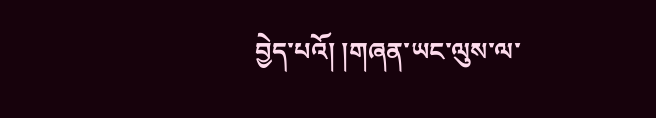བྱེད་པའོ། །གཞན་ཡང་ལུས་ལ་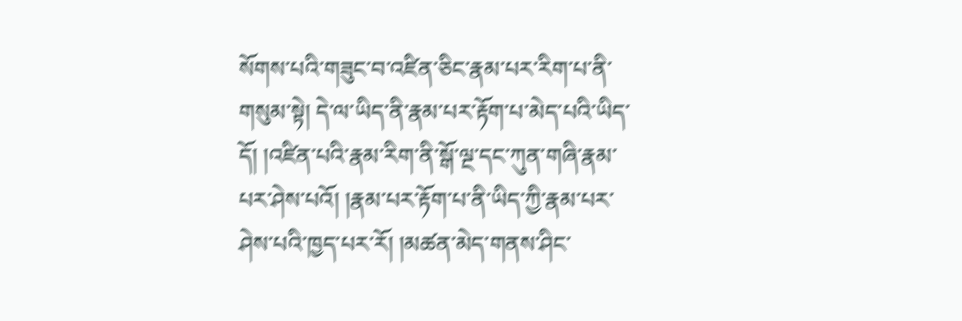སོགས་པའི་གཟུང་བ་འཛིན་ཅིང་རྣམ་པར་རིག་པ་ནི་གསུམ་སྟེ། དེ་ལ་ཡིད་ནི་རྣམ་པར་རྟོག་པ་མེད་པའི་ཡིད་དོ། །འཛིན་པའི་རྣམ་རིག་ནི་སྒོ་ལྔ་དང་ཀུན་གཞི་རྣམ་པར་ཤེས་པའོ། །རྣམ་པར་རྟོག་པ་ནི་ཡིད་ཀྱི་རྣམ་པར་ཤེས་པའི་ཁྱད་པར་རོ། །མཚན་མེད་གནས་ཤིང་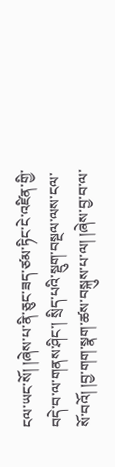ངལ་ཡང་སོ། །ཞེས་པ་ནི་ཅུང་ཟད་ཙམ་ཏིང་ངེ་འཛིན་གྱི་བདེ་བ་ལ་གནས་ཤིང་། སྲིད་པའི་སྡུག་བསྔལ་ལས་ངལ་སོ་བའོ། །བྱ་གག་སྣག་ཚས་བསྐུས་པ་ལ། །ཞེས་བྱ་བ་ལ་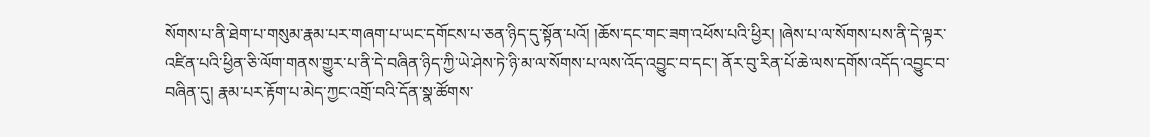སོགས་པ་ནི་ཐེག་པ་གསུམ་རྣམ་པར་གཞག་པ་ཡང་དགོངས་པ་ཅན་ཉིད་དུ་སྟོན་པའོ། །ཆོས་དང་གང་ཟག་འཕོས་པའི་ཕྱིར། །ཞེས་པ་ལ་སོགས་པས་ནི་དེ་ལྟར་འཛིན་པའི་ཕྱིན་ཅི་ལོག་གནས་གྱུར་པ་ནི་དེ་བཞིན་ཉིད་ཀྱི་ཡེ་ཤེས་ཏེ་ཉི་མ་ལ་སོགས་པ་ལས་འོད་འབྱུང་བ་དང་། ནོར་བུ་རིན་པོ་ཆེ་ལས་དགོས་འདོད་འབྱུང་བ་བཞིན་དུ། རྣམ་པར་རྟོག་པ་མེད་ཀྱང་འགྲོ་བའི་དོན་སྣ་ཚོགས་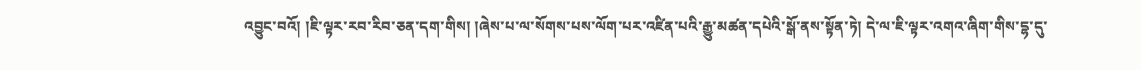འབྱུང་བའོ། །ཇི་ལྟར་རབ་རིབ་ཅན་དག་གིས། །ཞེས་པ་ལ་སོགས་པས་ལོག་པར་འཛིན་པའི་རྒྱུ་མཚན་དཔེའི་སྒོ་ནས་སྟོན་ཏེ། དེ་ལ་ཇི་ལྟར་འགའ་ཞིག་གིས་དྷ་དུ་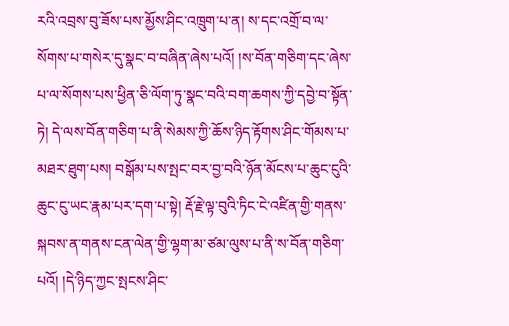རའི་འབྲས་བུ་ཟོས་པས་མྱོས་ཤིང་འཁྲུག་པ་ན། ས་དང་འགྲོ་བ་ལ་སོགས་པ་གསེར་དུ་སྣང་བ་བཞིན་ཞེས་པའོ། །ས་བོན་གཅིག་དང་ཞེས་པ་ལ་སོགས་པས་ཕྱིན་ཅི་ལོག་ཏུ་སྣང་བའི་བག་ཆགས་ཀྱི་དབྱེ་བ་སྟོན་ཏེ། དེ་ལས་བོན་གཅིག་པ་ནི་སེམས་ཀྱི་ཆོས་ཉིད་རྟོགས་ཤིང་གོམས་པ་མཐར་ཐུག་པས། བསྒོམ་པས་སྤང་བར་བྱ་བའི་ཉོན་མོངས་པ་ཆུང་ངུའི་ཆུང་ངུ་ཡང་རྣམ་པར་དག་པ་སྟེ། རྡོ་རྗེ་ལྟ་བུའི་ཏིང་ངེ་འཛིན་གྱི་གནས་སྐབས་ན་གནས་ངན་ལེན་གྱི་ལྷག་མ་ཙམ་ལུས་པ་ནི་ས་བོན་གཅིག་པའོ། །དེ་ཉིད་ཀྱང་སྤངས་ཤིང་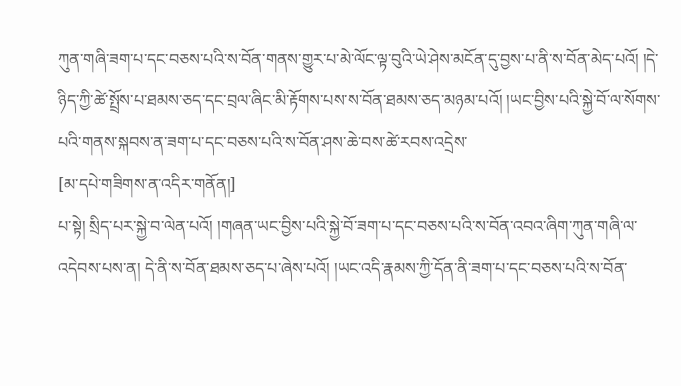ཀུན་གཞི་ཟག་པ་དང་བཅས་པའི་ས་བོན་གནས་གྱུར་པ་མེ་ལོང་ལྟ་བུའི་ཡེ་ཤེས་མངོན་དུ་བྱས་པ་ནི་ས་བོན་མེད་པའོ། །དེ་ཉིད་ཀྱི་ཚེ་སྤྲོས་པ་ཐམས་ཅད་དང་བྲལ་ཞིང་མི་རྟོགས་པས་ས་བོན་ཐམས་ཅད་མཉམ་པའོ། །ཡང་བྱིས་པའི་སྐྱེ་བོ་ལ་སོགས་པའི་གནས་སྐབས་ན་ཟག་པ་དང་བཅས་པའི་ས་བོན་ཤས་ཆེ་བས་ཚེ་རབས་འདྲེས་
[མ་དཔེ་གཟིགས་ན་འདིར་གནོན།]
པ་སྟེ། སྲིད་པར་སྐྱེ་བ་ལེན་པའོ། །གཞན་ཡང་བྱིས་པའི་སྐྱེ་བོ་ཟག་པ་དང་བཅས་པའི་ས་བོན་འབའ་ཞིག་ཀུན་གཞི་ལ་འདེབས་པས་ན། དེ་ནི་ས་བོན་ཐམས་ཅད་པ་ཞེས་པའོ། །ཡང་འདི་རྣམས་ཀྱི་དོན་ནི་ཟག་པ་དང་བཅས་པའི་ས་བོན་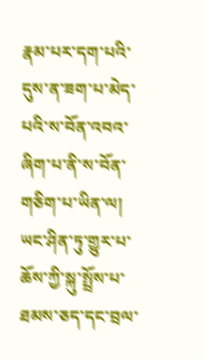རྣམ་པར་དག་པའི་དུས་ན་ཟག་པ་མེད་པའི་ས་བོན་འབའ་ཞིག་པ་ནི་ས་བོན་གཅིག་པ་ཡིན་ལ། ཡང་ཤིན་ཏུ་གྱུར་པ་ཆོས་ཀྱི་སྐུ་སྤྲོས་པ་ཐམས་ཅད་དང་བྲལ་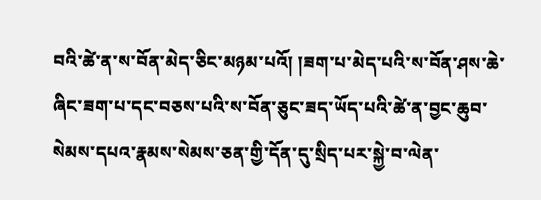བའི་ཚེ་ན་ས་བོན་མེད་ཅིང་མཉམ་པའོ། །ཟག་པ་མེད་པའི་ས་བོན་ཤས་ཆེ་ཞིང་ཟག་པ་དང་བཅས་པའི་ས་བོན་ཅུང་ཟད་ཡོད་པའི་ཚེ་ན་བྱང་ཆུབ་སེམས་དཔའ་རྣམས་སེམས་ཅན་གྱི་དོན་དུ་སྲིད་པར་སྐྱེ་བ་ལེན་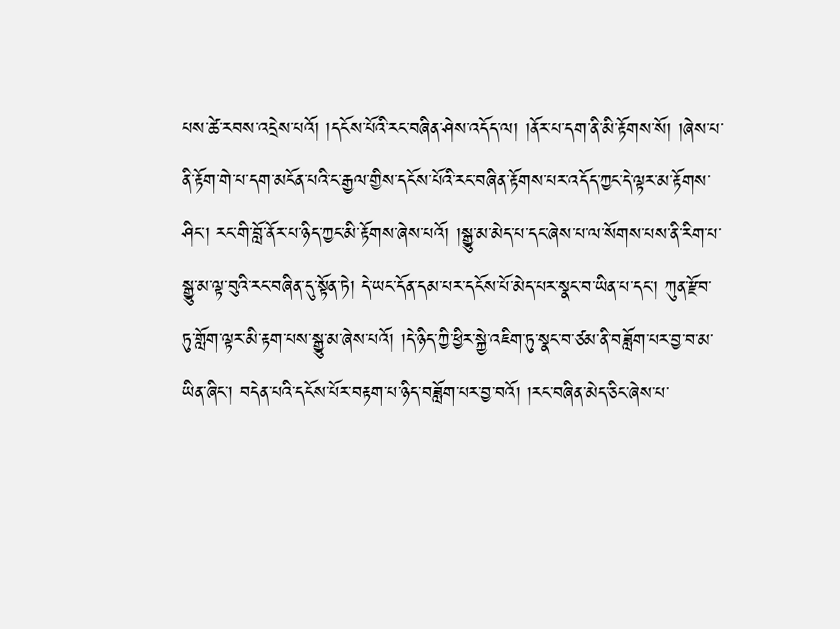པས་ཚེ་རབས་འདྲེས་པའོ། །དངོས་པོའི་རང་བཞིན་ཤེས་འདོད་ལ། །ནོར་པ་དག་ནི་མི་རྟོགས་སོ། །ཞེས་པ་ནི་རྟོག་གེ་པ་དག་མངོན་པའི་ང་རྒྱལ་གྱིས་དངོས་པོའི་རང་བཞིན་རྟོགས་པར་འདོད་ཀྱང་དེ་ལྟར་མ་རྟོགས་ཤིང་། རང་གི་བློ་ནོར་པ་ཉིད་ཀྱང་མི་རྟོགས་ཞེས་པའོ། །སྒྱུ་མ་མེད་པ་དང་ཞེས་པ་ལ་སོགས་པས་ནི་རིག་པ་སྒྱུ་མ་ལྟ་བུའི་རང་བཞིན་དུ་སྟོན་ཏེ། དེ་ཡང་དོན་དམ་པར་དངོས་པོ་མེད་པར་སྣང་བ་ཡིན་པ་དང་། ཀུན་རྫོབ་ཏུ་གློག་ལྟར་མི་རྟག་པས་སྒྱུ་མ་ཞེས་པའོ། །དེ་ཉིད་ཀྱི་ཕྱིར་སྐྱེ་འཇིག་ཏུ་སྣང་བ་ཙམ་ནི་བཟློག་པར་བྱ་བ་མ་ཡིན་ཞིང་། བདེན་པའི་དངོས་པོར་བརྟག་པ་ཉིད་བཟློག་པར་བྱ་བའོ། །རང་བཞིན་མེད་ཅིང་ཞེས་པ་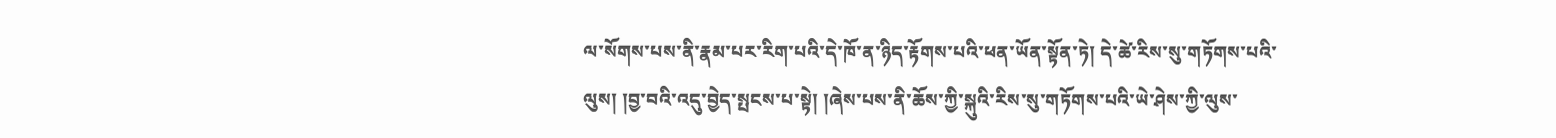ལ་སོགས་པས་ནི་རྣམ་པར་རིག་པའི་དེ་ཁོ་ན་ཉིད་རྟོགས་པའི་ཕན་ཡོན་སྟོན་ཏེ། དེ་ཚེ་རིས་སུ་གཏོགས་པའི་ལུས། །བྱ་བའི་འདུ་བྱེད་སྤངས་པ་སྟེ། །ཞེས་པས་ནི་ཆོས་ཀྱི་སྐུའི་རིས་སུ་གཏོགས་པའི་ཡེ་ཤེས་ཀྱི་ལུས་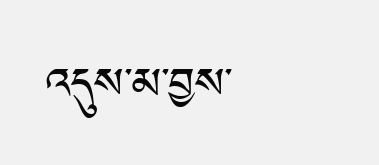འདུས་མ་བྱས་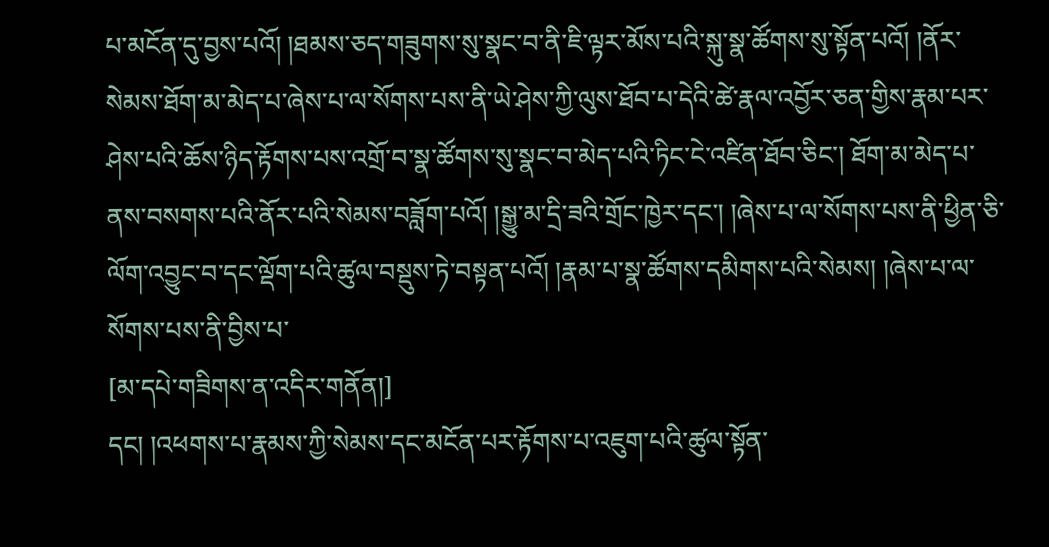པ་མངོན་དུ་བྱས་པའོ། །ཐམས་ཅད་གཟུགས་སུ་སྣང་བ་ནི་ཇི་ལྟར་མོས་པའི་སྐུ་སྣ་ཚོགས་སུ་སྟོན་པའོ། །ནོར་སེམས་ཐོག་མ་མེད་པ་ཞེས་པ་ལ་སོགས་པས་ནི་ཡེ་ཤེས་ཀྱི་ལུས་ཐོབ་པ་དེའི་ཚེ་རྣལ་འབྱོར་ཅན་གྱིས་རྣམ་པར་ཤེས་པའི་ཆོས་ཉིད་རྟོགས་པས་འགྲོ་བ་སྣ་ཚོགས་སུ་སྣང་བ་མེད་པའི་ཏིང་ངེ་འཛིན་ཐོབ་ཅིང་། ཐོག་མ་མེད་པ་ནས་བསགས་པའི་ནོར་པའི་སེམས་བཟློག་པའོ། །སྒྱུ་མ་དྲི་ཟའི་གྲོང་ཁྱེར་དང་། །ཞེས་པ་ལ་སོགས་པས་ནི་ཕྱིན་ཅི་ལོག་འབྱུང་བ་དང་ལྡོག་པའི་ཚུལ་བསྡུས་ཏེ་བསྟན་པའོ། །རྣམ་པ་སྣ་ཚོགས་དམིགས་པའི་སེམས། །ཞེས་པ་ལ་སོགས་པས་ནི་བྱིས་པ་
[མ་དཔེ་གཟིགས་ན་འདིར་གནོན།]
དང། །འཕགས་པ་རྣམས་ཀྱི་སེམས་དང་མངོན་པར་རྟོགས་པ་འཇུག་པའི་ཚུལ་སྟོན་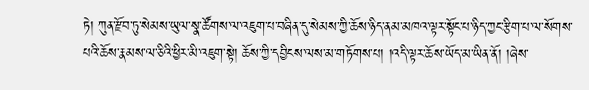ཏེ། ཀུན་རྫོབ་ཏུ་སེམས་ཡུལ་སྣ་ཚོགས་ལ་འཇུག་པ་བཞིན་དུ་སེམས་ཀྱི་ཆོས་ཉིད་ནམ་མཁའ་ལྟར་སྟོང་པ་ཉིད་ཀྱང་རྩིག་པ་ལ་སོགས་པའི་ཆོས་རྣམས་ལ་ཅིའི་ཕྱིར་མི་འཇུག་སྟེ། ཆོས་ཀྱི་དབྱིངས་ལས་མ་གཏོགས་པ། །འདི་ལྟར་ཆོས་ཡོད་མ་ཡིན་ནོ། །ཞེས་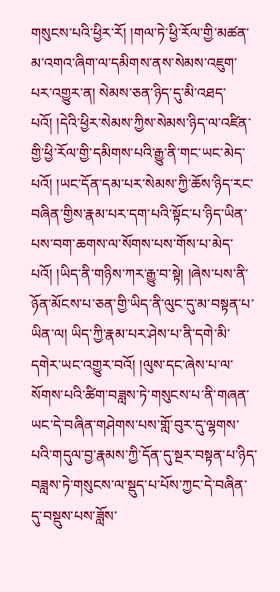གསུངས་པའི་ཕྱིར་རོ། །གལ་ཏེ་ཕྱི་རོལ་གྱི་མཚན་མ་འགའ་ཞིག་ལ་དམིགས་ནས་སེམས་འཇུག་པར་འགྱུར་ན། སེམས་ཅན་ཉིད་དུ་མི་འཐད་པའོ། །དེའི་ཕྱིར་སེམས་ཀྱིས་སེམས་ཉིད་ལ་འཛིན་གྱི་ཕྱི་རོལ་གྱི་དམིགས་པའི་རྒྱུ་ནི་གང་ཡང་མེད་པའོ། །ཡང་དོན་དམ་པར་སེམས་ཀྱི་ཆོས་ཉིད་རང་བཞིན་གྱིས་རྣམ་པར་དག་པའི་སྟོང་པ་ཉིད་ཡིན་པས་བག་ཆགས་ལ་སོགས་པས་གོས་པ་མེད་པའོ། །ཡིད་ནི་གཉིས་ཀར་རྒྱུ་བ་སྟེ། །ཞེས་པས་ནི་ཉོན་མོངས་པ་ཅན་གྱི་ཡིད་ནི་ལུང་དུ་མ་བསྟན་པ་ཡིན་ལ། ཡིད་ཀྱི་རྣམ་པར་ཤེས་པ་ནི་དགེ་མི་དགེར་ཡང་འགྱུར་བའོ། །ལུས་དང་ཞེས་པ་ལ་སོགས་པའི་ཚིག་བཟླས་ཏེ་གསུངས་པ་ནི་གཞན་ཡང་དེ་བཞིན་གཤེགས་པས་གློ་བུར་དུ་ལྷགས་པའི་གདུལ་བྱ་རྣམས་ཀྱི་དོན་དུ་སྔར་བསྟན་པ་ཉིད་བཟླས་ཏེ་གསུངས་ལ་སྡུད་པ་པོས་ཀྱང་དེ་བཞིན་དུ་བསྡུས་པས་ཟློས་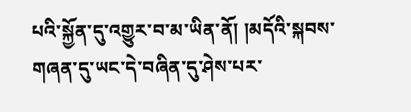པའི་སྐྱོན་དུ་འགྱུར་བ་མ་ཡིན་ནོ། །མདོའི་སྐབས་གཞན་དུ་ཡང་དེ་བཞིན་དུ་ཤེས་པར་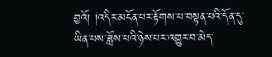བྱའོ། །འདིར་མངོན་པར་རྟོགས་པ་བསྟན་པའི་དོན་དུ་ཡིན་པས་ཟློས་པའི་ཉེས་པར་འགྱུར་བ་མེད་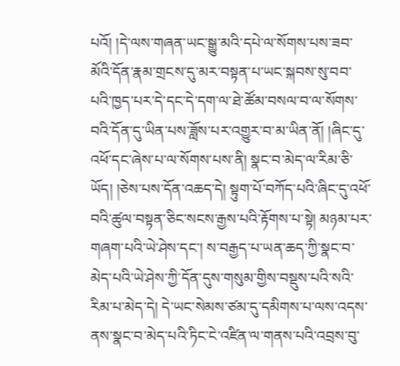པའོ། །དེ་ལས་གཞན་ཡང་སྒྱུ་མའི་དཔེ་ལ་སོགས་པས་ཟབ་མོའི་དོན་རྣམ་གྲངས་དུ་མར་བསྟན་པ་ཡང་སྐབས་སུ་བབ་པའི་ཁྱད་པར་དེ་དང་དེ་དག་ལ་ཐེ་ཚོམ་བསལ་བ་ལ་སོགས་བའི་དོན་དུ་ཡིན་པས་ཟློས་པར་འགྱུར་བ་མ་ཡིན་ནོ། །ཞིང་དུ་འཕོ་དང་ཞེས་པ་ལ་སོགས་པས་ནི། སྣང་བ་མེད་ལ་རིམ་ཅི་ཡོད། །ཅེས་པས་དོན་འཆད་དེ། སྟུག་པོ་བཀོད་པའི་ཞིང་དུ་འཕོ་བའི་ཚུལ་བསྟན་ཅིང་སངས་རྒྱས་པའི་རྟོགས་པ་སྟེ། མཉམ་པར་གཞག་པའི་ཡེ་ཤེས་དང་། ས་བརྒྱད་པ་ཡན་ཆད་ཀྱི་སྣང་བ་མེད་པའི་ཡེ་ཤེས་ཀྱི་དོན་དུས་གསུམ་གྱིས་བསྡུས་པའི་སའི་རིམ་པ་མེད་དེ། དེ་ཡང་སེམས་ཙམ་དུ་དམིགས་པ་ལས་འདས་ནས་སྣང་བ་མེད་པའི་ཏིང་ངེ་འཛིན་ལ་གནས་པའི་འབྲས་བུ་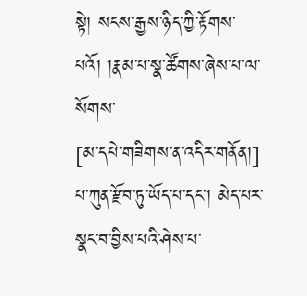སྟེ། སངས་རྒྱས་ཉིད་ཀྱི་རྟོགས་པའོ། །རྣམ་པ་སྣ་ཚོགས་ཞེས་པ་ལ་སོགས་
[མ་དཔེ་གཟིགས་ན་འདིར་གནོན།]
པ་ཀུན་རྫོབ་ཏུ་ཡོད་པ་དང་། མེད་པར་སྣང་བ་བྱིས་པའི་ཤེས་པ་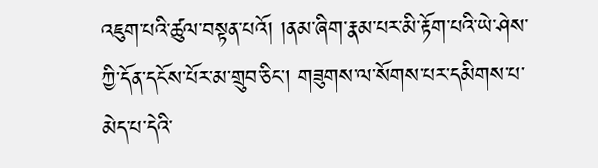འཇུག་པའི་ཚུལ་བསྟན་པའོ། །ནམ་ཞིག་རྣམ་པར་མི་རྟོག་པའི་ཡེ་ཤེས་ཀྱི་དོན་དངོས་པོར་མ་གྲུབ་ཅིང་། གཟུགས་ལ་སོགས་པར་དམིགས་པ་མེད་པ་དེའི་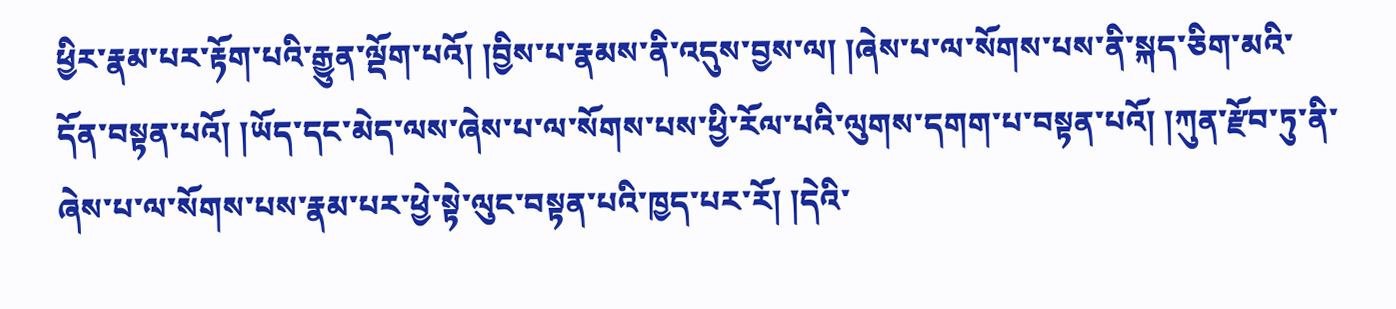ཕྱིར་རྣམ་པར་རྟོག་པའི་རྒྱུན་ལྡོག་པའོ། །བྱིས་པ་རྣམས་ནི་འདུས་བྱས་ལ། །ཞེས་པ་ལ་སོགས་པས་ནི་སྐད་ཅིག་མའི་དོན་བསྟན་པའོ། །ཡོད་དང་མེད་ལས་ཞེས་པ་ལ་སོགས་པས་ཕྱི་རོལ་པའི་ལུགས་དགག་པ་བསྟན་པའོ། །ཀུན་རྫོབ་ཏུ་ནི་ཞེས་པ་ལ་སོགས་པས་རྣམ་པར་ཕྱེ་སྟེ་ལུང་བསྟན་པའི་ཁྱད་པར་རོ། །དེའི་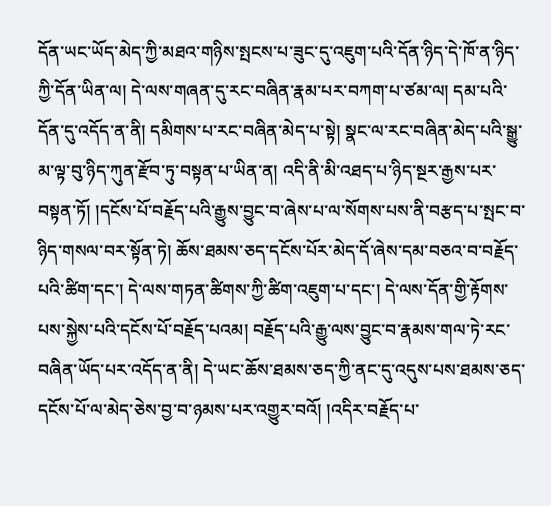དོན་ཡང་ཡོད་མེད་ཀྱི་མཐའ་གཉིས་སྤངས་པ་ཟུང་དུ་འཇུག་པའི་དོན་ཉིད་དེ་ཁོ་ན་ཉིད་ཀྱི་དོན་ཡིན་ལ། དེ་ལས་གཞན་དུ་རང་བཞིན་རྣམ་པར་བཀག་པ་ཙམ་ལ། དམ་པའི་དོན་དུ་འདོད་ན་ནི། དམིགས་པ་རང་བཞིན་མེད་པ་སྟེ། སྣང་ལ་རང་བཞིན་མེད་པའི་སྒྱུ་མ་ལྟ་བུ་ཉིད་ཀུན་རྫོབ་ཏུ་བསྟན་པ་ཡིན་ན། འདི་ནི་མི་འཐད་པ་ཉིད་སྔར་རྒྱས་པར་བསྟན་ཏོ། །དངོས་པོ་བརྗོད་པའི་རྒྱུས་བྱུང་བ་ཞེས་པ་ལ་སོགས་པས་ནི་བརྩད་པ་སྤང་བ་ཉིད་གསལ་བར་སྟོན་ཏེ། ཆོས་ཐམས་ཅད་དངོས་པོར་མེད་དོ་ཞེས་དམ་བཅའ་བ་བརྗོད་པའི་ཚིག་དང་། དེ་ལས་གཏན་ཚིགས་ཀྱི་ཚིག་འཇུག་པ་དང་། དེ་ལས་དོན་གྱི་རྟོགས་པས་སྐྱེས་པའི་དངོས་པོ་བརྗོད་པའམ། བརྗོད་པའི་རྒྱུ་ལས་བྱུང་བ་རྣམས་གལ་ཏེ་རང་བཞིན་ཡོད་པར་འདོད་ན་ནི། དེ་ཡང་ཆོས་ཐམས་ཅད་ཀྱི་ནང་དུ་འདུས་པས་ཐམས་ཅད་དངོས་པོ་ལ་མེད་ཅེས་བྱ་བ་ཉམས་པར་འགྱུར་བའོ། །འདིར་བརྗོད་པ་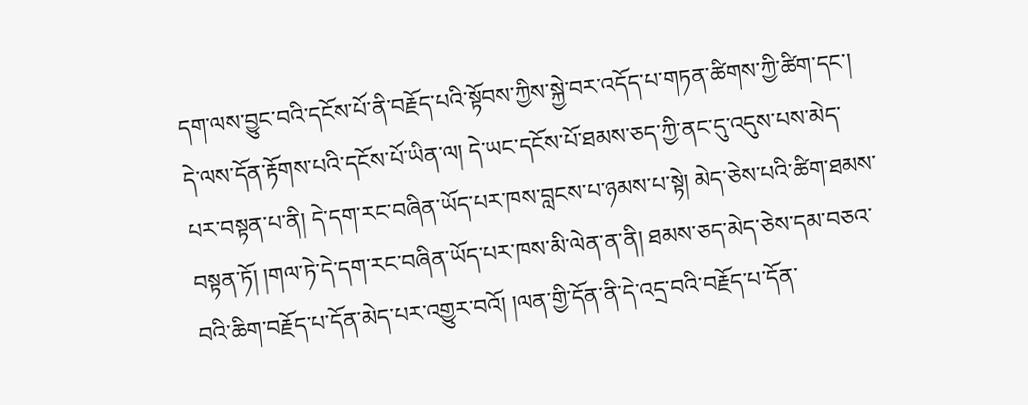དག་ལས་བྱུང་བའི་དངོས་པོ་ནི་བརྗོད་པའི་སྟོབས་ཀྱིས་སྐྱེ་བར་འདོད་པ་གཏན་ཚིགས་ཀྱི་ཚིག་དང་། དེ་ལས་དོན་རྟོགས་པའི་དངོས་པོ་ཡིན་ལ། དེ་ཡང་དངོས་པོ་ཐམས་ཅད་ཀྱི་ནང་དུ་འདུས་པས་མེད་པར་བསྟན་པ་ནི། དེ་དག་རང་བཞིན་ཡོད་པར་ཁས་བླངས་པ་ཉམས་པ་སྟེ། མེད་ཅེས་པའི་ཚིག་ཐམས་བསྟན་ཏོ། །གལ་ཏེ་དེ་དག་རང་བཞིན་ཡོད་པར་ཁས་མི་ལེན་ན་ནི། ཐམས་ཅད་མེད་ཅེས་དམ་བཅའ་བའི་ཆིག་བརྗོད་པ་དོན་མེད་པར་འགྱུར་བའོ། །ལན་གྱི་དོན་ནི་དེ་འདྲ་བའི་བརྗོད་པ་དོན་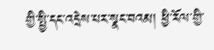གྱི་སྤྱི་དང་འདྲེས་པར་སྣང་བའམ། ཕྱི་རོལ་གྱི་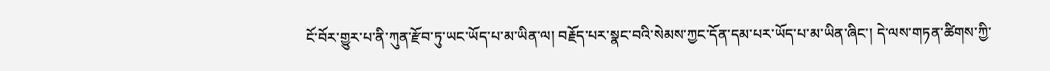ངོ་བོར་གྱུར་པ་ནི་ཀུན་རྫོབ་ཏུ་ཡང་ཡོད་པ་མ་ཡིན་ལ། བརྗོད་པར་སྣང་བའི་སེམས་ཀྱང་དོན་དམ་པར་ཡོད་པ་མ་ཡིན་ཞིང་། དེ་ལས་གཏན་ཚིགས་ཀྱི་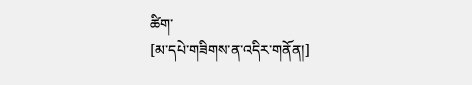ཚིག་
[མ་དཔེ་གཟིགས་ན་འདིར་གནོན།]